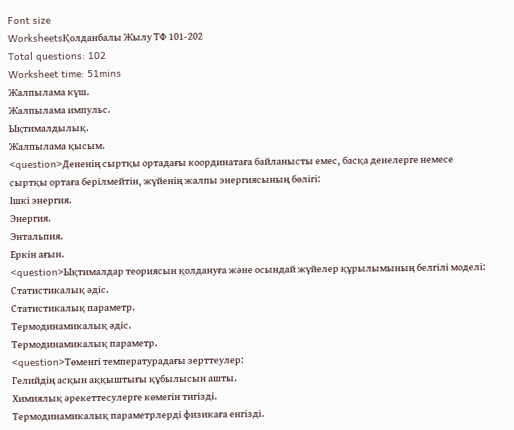Font size
WorksheetsҚолданбалы Жылу ТФ 101-202
Total questions: 102
Worksheet time: 51mins
Жалпылама күш.
Жалпылама импульс.
Ықтималдылық.
Жалпылама қысым.
<question>Дененің сыртқы ортадағы координатаға байланысты емес, басқа денелерге немесе сыртқы ортаға берілмейтін, жүйенің жалпы энергиясының бөлігі:
Ішкі энергия.
Энергия.
Энтальпия.
Еркін ағын.
<question>Ықтималдар теориясын қолдануға және осындай жүйелер құрылымының белгілі моделі:
Статистикалық әдіс.
Статистикалық параметр.
Термодинамикалық әдіс.
Термодинамикалық параметр.
<question>Төменгі температурадағы зерттеулер:
Гелийдің асқын аққыштығы құбылысын ашты.
Химиялық әрекеттесулерге көмегін тигізді.
Термодинамикалық параметрлерді физикаға енгізді.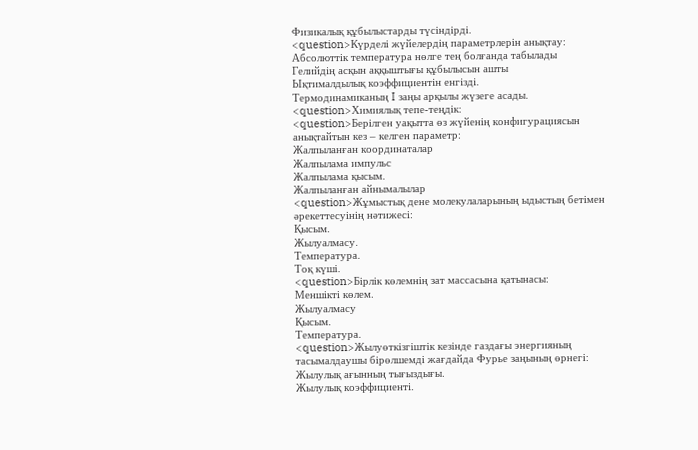Физикалық құбылыстарды түсіндірді.
<question>Күрделі жүйелердің параметрлерін анықтау:
Абсолюттік температура нөлге тең болғанда табылады
Гелийдің асқын аққыштығы құбылысын ашты
Ықтималдылық коэффициентін енгізді.
Термодинамиканың I заңы арқылы жүзеге асады.
<question>Химиялық тепе-теңдік:
<question>Берілген уақытта өз жүйенің конфигурациясын анықтайтын кез – келген параметр:
Жалпыланған координаталар
Жалпылама импульс
Жалпылама қысым.
Жалпыланған айнымалылар
<question>Жұмыстық дене молекулаларының ыдыстың бетімен әрекеттесуінің нәтижесі:
Қысым.
Жылуалмасу.
Температура.
Тоқ күші.
<question>Бірлік көлемнің зат массасына қатынасы:
Меншікті көлем.
Жылуалмасу
Қысым.
Температура.
<question>Жылуөткізгіштік кезінде газдағы энергияның тасымалдаушы бірөлшемді жағдайда Фурье заңының өрнегі:
Жылулық ағынның тығыздығы.
Жылулық коэффициенті.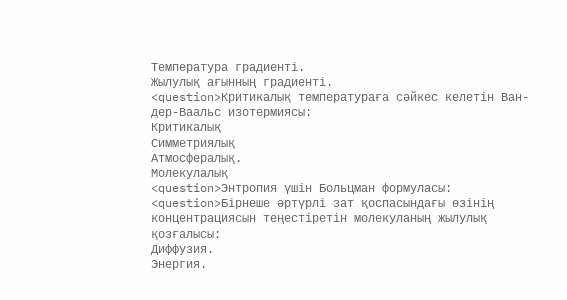Температура градиенті.
Жылулық ағынның градиенті.
<question>Критикалық температураға сәйкес келетін Ван-дер-Ваальс изотермиясы:
Критикалық
Симметриялық
Атмосфералық.
Молекулалық
<question>Энтропия үшін Больцман формуласы:
<question>Бірнеше әртүрлі зат қоспасындағы өзінің концентрациясын теңестіретін молекуланың жылулық қозғалысы:
Диффузия.
Энергия.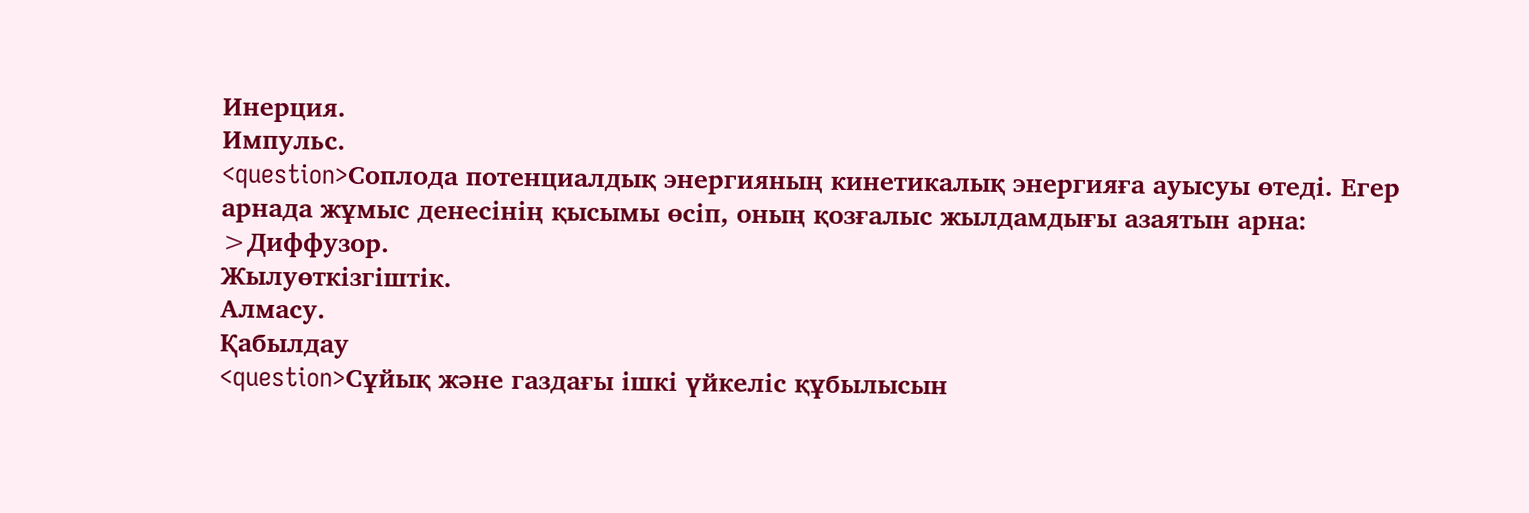Инерция.
Импульс.
<question>Соплода потенциалдық энергияның кинетикалық энергияға ауысуы өтеді. Егер арнада жұмыс денесінің қысымы өсіп, оның қозғалыс жылдамдығы азаятын арна:
>Диффузор.
Жылуөткізгіштік.
Алмасу.
Қабылдау
<question>Сұйық және газдағы ішкі үйкеліс құбылысын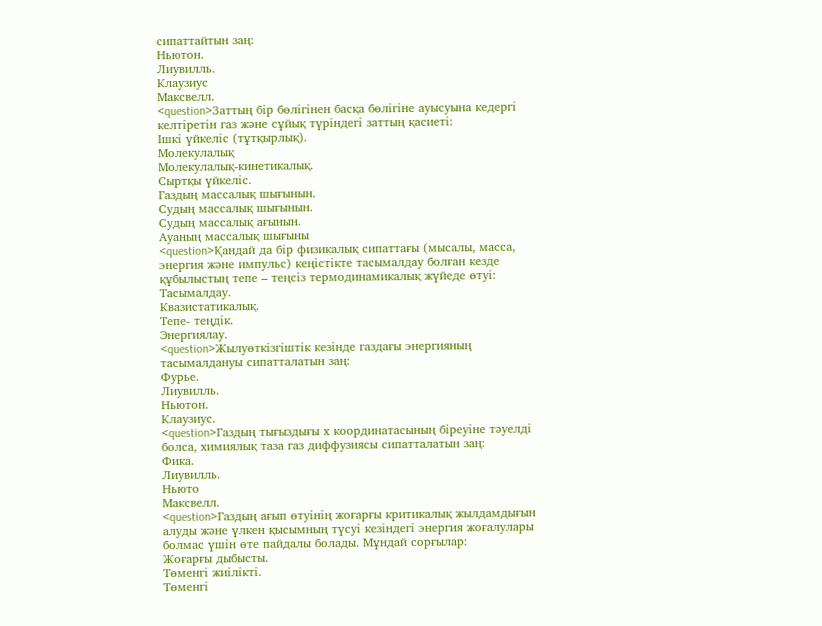сипаттайтын заң:
Ньютон.
Лиувилль.
Клаузиус
Максвелл.
<question>Заттың бір бөлігінен басқа бөлігіне ауысуына кедергі келтіретін газ және сұйық түріндегі заттың қасиеті:
Ішкі үйкеліс (тұтқырлық).
Молекулалық
Молекулалық-кинетикалық.
Сыртқы үйкеліс.
Газдың массалық шығынын.
Судың массалық шығынын.
Судың массалық ағынын.
Ауаның массалық шығыны
<question>Қандай да бір физикалық сипаттағы (мысалы, масса, энергия және импульс) кеңістікте тасымалдау болған кезде құбылыстың тепе – теңсіз термодинамикалық жүйеде өтуі:
Тасымалдау.
Квазистатикалық.
Тепе‑ теңдік.
Энергиялау.
<question>Жылуөткізгіштік кезінде газдағы энергияның тасымалдануы сипатталатын заң:
Фурье.
Лиувилль.
Ньютон.
Клаузиус.
<question>Газдың тығыздығы х координатасының біреуіне тәуелді болса, химиялық таза газ диффузиясы сипатталатын заң:
Фика.
Лиувилль.
Ньюто
Максвелл.
<question>Газдың ағып өтуінің жоғарғы критикалық жылдамдығын алуды және үлкен қысымның түсуі кезіндегі энергия жоғалулары болмас үшін өте пайдалы болады. Мұндай сорғылар:
Жоғарғы дыбысты.
Төменгі жиілікті.
Төменгі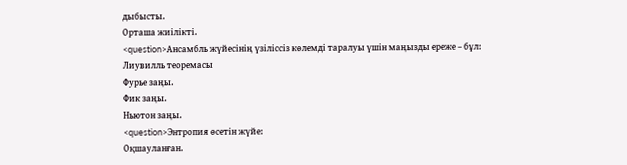дыбысты.
Орташа жиілікті.
<question>Ансамбль жүйесінің үзіліссіз көлемді таралуы үшін маңызды ереже – бұл:
Лиувилль теоремасы
Фурье заңы.
Фик заңы.
Ньютон заңы.
<question>Энтропия өсетін жүйе:
Оқшауланған.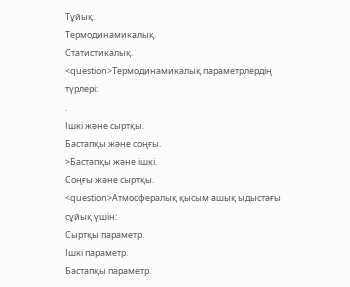Тұйық.
Термодинамикалық.
Статистикалық.
<question>Термодинамикалық параметрлердің түрлері:
.
Ішкі және сыртқы.
Бастапқы және соңғы.
>Бастапқы және ішкі.
Соңғы және сыртқы.
<question>Атмосфералық қысым ашық ыдыстағы сұйық үшін:
Сыртқы параметр.
Ішкі параметр.
Бастапқы параметр.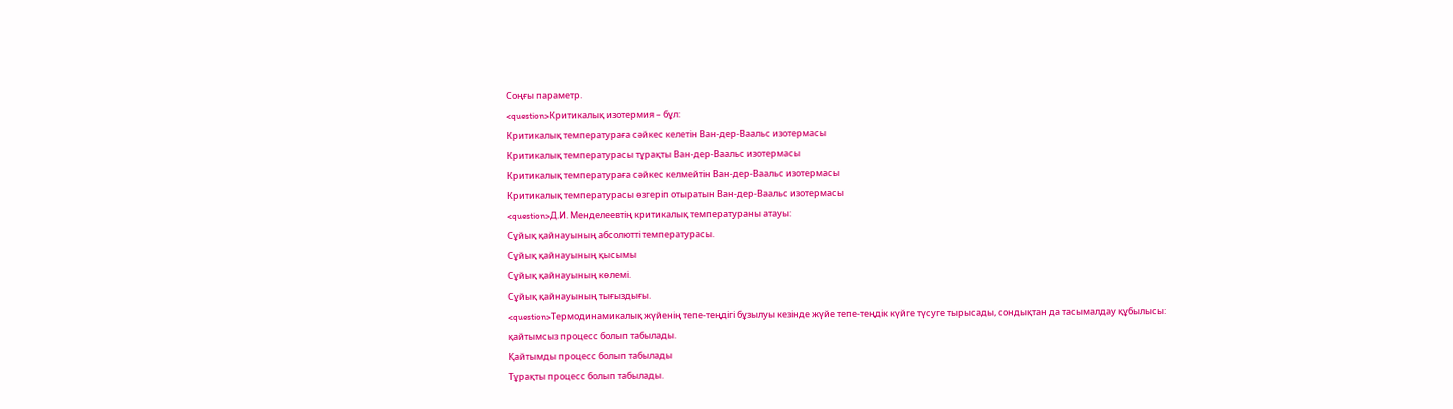Соңғы параметр.
<question>Критикалық изотермия – бұл:
Критикалық температураға сәйкес келетін Ван-дер-Ваальс изотермасы
Критикалық температурасы тұрақты Ван-дер-Ваальс изотермасы
Критикалық температураға сәйкес келмейтін Ван-дер-Ваальс изотермасы
Критикалық температурасы өзгеріп отыратын Ван-дер-Ваальс изотермасы
<question>Д.И. Менделеевтің критикалық температураны атауы:
Сұйық қайнауының абсолютті температурасы.
Сұйық қайнауының қысымы
Сұйық қайнауының көлемі.
Сұйық қайнауының тығыздығы.
<question>Термодинамикалық жүйенің тепе-теңдігі бұзылуы кезінде жүйе тепе-теңдік күйге түсуге тырысады, сондықтан да тасымалдау құбылысы:
қайтымсыз процесс болып табылады.
Қайтымды процесс болып табылады
Тұрақты процесс болып табылады.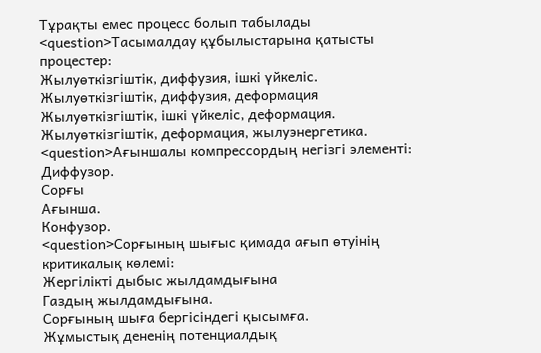Тұрақты емес процесс болып табылады
<question>Тасымалдау құбылыстарына қатысты процестер:
Жылуөткізгіштік, диффузия, ішкі үйкеліс.
Жылуөткізгіштік, диффузия, деформация
Жылуөткізгіштік, ішкі үйкеліс, деформация.
Жылуөткізгіштік, деформация, жылуэнергетика.
<question>Ағыншалы компрессордың негізгі элементі:
Диффузор.
Сорғы
Ағынша.
Конфузор.
<question>Сорғының шығыс қимада ағып өтуінің критикалық көлемі:
Жергілікті дыбыс жылдамдығына
Газдың жылдамдығына.
Сорғының шыға бергісіндегі қысымға.
Жұмыстық дененің потенциалдық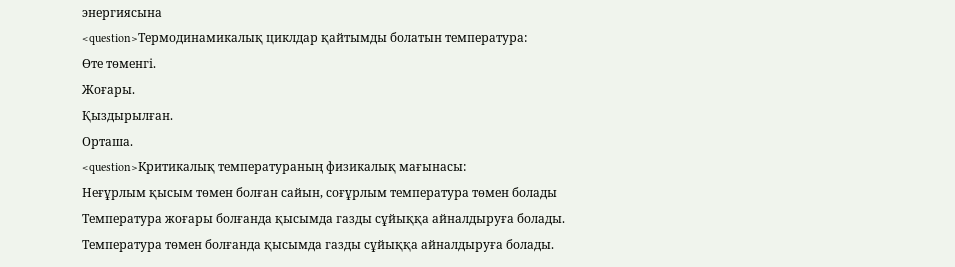энергиясына
<question>Термодинамикалық циклдар қайтымды болатын температура:
Өте төменгі.
Жоғары.
Қыздырылған.
Орташа.
<question>Критикалық температураның физикалық мағынасы:
Неғұрлым қысым төмен болған сайын, соғұрлым температура төмен болады
Температура жоғары болғанда қысымда газды сұйыққа айналдыруға болады.
Температура төмен болғанда қысымда газды сұйыққа айналдыруға болады.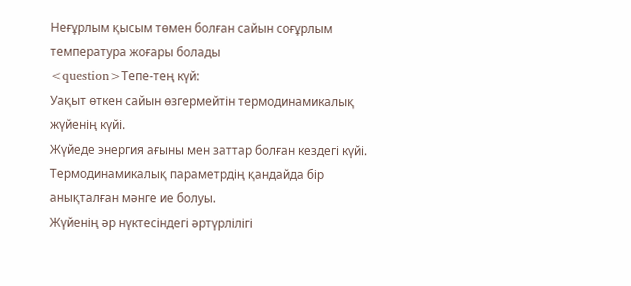Неғұрлым қысым төмен болған сайын соғұрлым температура жоғары болады
<question>Тепе-тең күй:
Уақыт өткен сайын өзгермейтін термодинамикалық жүйенің күйі.
Жүйеде энергия ағыны мен заттар болған кездегі күйі.
Термодинамикалық параметрдің қандайда бір анықталған мәнге ие болуы.
Жүйенің әр нүктесіндегі әртүрлілігі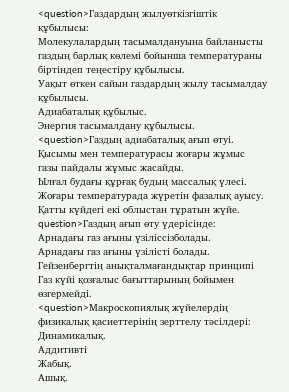<question>Газдардың жылуөткізгіштік құбылысы:
Молекулалардың тасымалдануына байланысты газдың барлық көлемі бойынша температураны біртіндеп теңестіру құбылысы.
Уақыт өткен сайын газдардың жылу тасымалдау құбылысы.
Адиабаталық құбылыс.
Энергия тасымалдану құбылысы.
<question>Газдың адиабаталық ағып өтуі.
Қысымы мен температурасы жоғары жұмыс газы пайдалы жұмыс жасайды.
Ылғал будағы құрғақ будың массалық үлесі.
Жоғары температурада жүретін фазалық ауысу.
Қатты күйдегі екі облыстан тұратын жүйе.
question>Газдың ағып өту үдерісінде:
Арнадағы газ ағыны үзіліссізболады.
Арнадағы газ ағыны үзілісті болады.
Гейзенбергтің анықталмағандықтар принципі
Газ күйі қозғалыс бағыттарының бойымен өзгермейді.
<question>Макроскопиялық жүйелердің физикалық қасиеттерінің зерттелу тәсілдері:
Динамикалық.
Аддитивті
Жабық.
Ашық.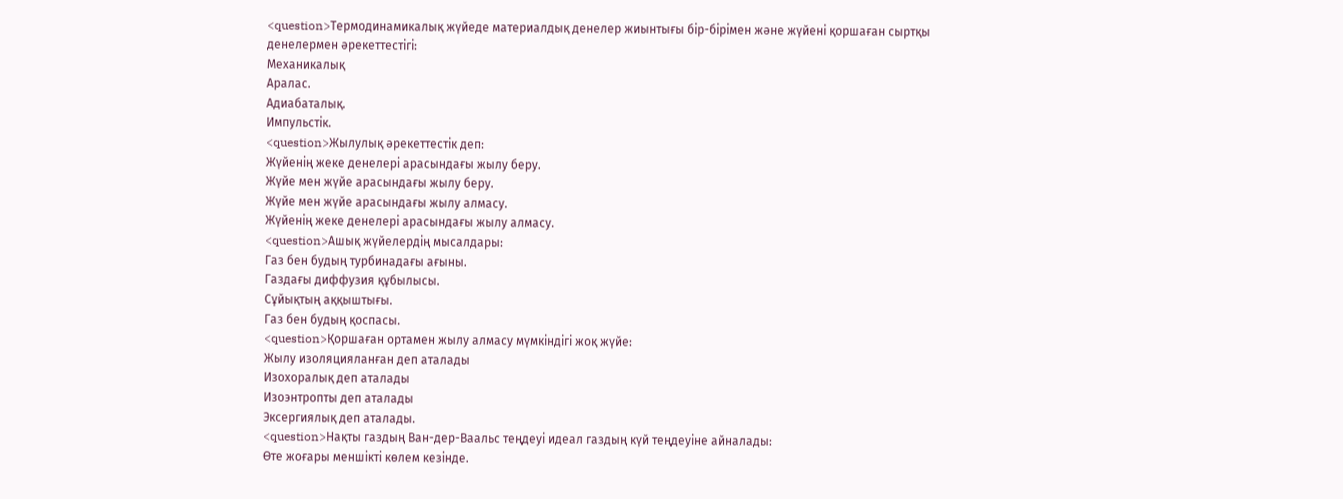<question>Термодинамикалық жүйеде материалдық денелер жиынтығы бір-бірімен және жүйені қоршаған сыртқы денелермен әрекеттестігі:
Механикалық
Аралас.
Адиабаталық.
Импульстік.
<question>Жылулық әрекеттестік деп:
Жүйенің жеке денелері арасындағы жылу беру.
Жүйе мен жүйе арасындағы жылу беру.
Жүйе мен жүйе арасындағы жылу алмасу.
Жүйенің жеке денелері арасындағы жылу алмасу.
<question>Ашық жүйелердің мысалдары:
Газ бен будың турбинадағы ағыны.
Газдағы диффузия құбылысы.
Сұйықтың аққыштығы.
Газ бен будың қоспасы.
<question>Қоршаған ортамен жылу алмасу мүмкіндігі жоқ жүйе:
Жылу изоляцияланған деп аталады
Изохоралық деп аталады
Изоэнтропты деп аталады
Эксергиялық деп аталады.
<question>Нақты газдың Ван-дер-Ваальс теңдеуі идеал газдың күй теңдеуіне айналады:
Өте жоғары меншікті көлем кезінде.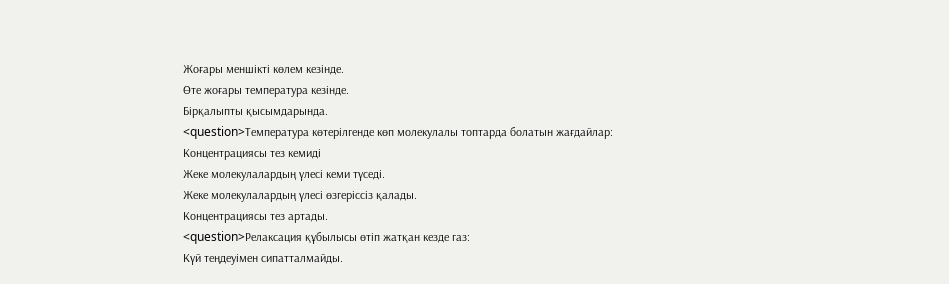Жоғары меншікті көлем кезінде.
Өте жоғары температура кезінде.
Бірқалыпты қысымдарында.
<question>Температура көтерілгенде көп молекулалы топтарда болатын жағдайлар:
Концентрациясы тез кемиді
Жеке молекулалардың үлесі кеми түседі.
Жеке молекулалардың үлесі өзгеріссіз қалады.
Концентрациясы тез артады.
<question>Релаксация құбылысы өтіп жатқан кезде газ:
Күй теңдеуімен сипатталмайды.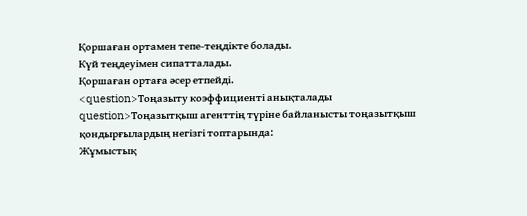Қоршаған ортамен тепе-теңдікте болады.
Күй теңдеуімен сипатталады.
Қоршаған ортаға әсер етпейді.
<question>Тоңазыту коэффициенті анықталады
question>Тоңазытқыш агенттің түріне байланысты тоңазытқыш қондырғылардың негізгі топтарында:
Жұмыстық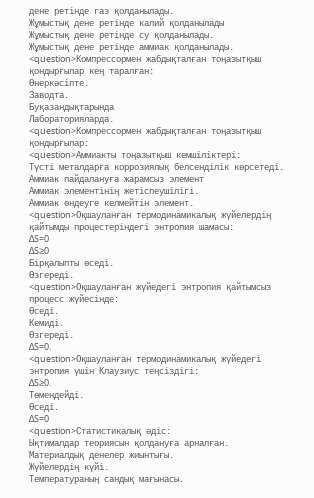дене ретінде газ қолданылады.
Жұмыстық дене ретінде калий қолданылады
Жұмыстық дене ретінде су қолданылады.
Жұмыстық дене ретінде аммиак қолданылады.
<question>Компрессормен жабдықталған тоңазытқыш қондырғылар кең таралған:
Өнеркәсіпте.
Заводта.
Буқазандықтарында
Лабораторияларда.
<question>Компрессормен жабдықталған тоңазытқыш қондырғылар:
<question>Аммиакты тоңазытқыш кемшіліктері:
Түсті металдарға коррозиялық белсенділік көрсетеді.
Аммиак пайдалануға жарамсыз элемент
Аммиак элементінің жетіспеушілігі.
Аммиак өндеуге келмейтін элемент.
<question>Оқшауланған термодинамикалық жүйелердің қайтымды процестеріндегі энтропия шамасы:
∆S=0
∆S≥0
Бірқалыпты өседі.
Өзгереді.
<question>Оқшауланған жүйедегі энтропия қайтымсыз процесс жүйесінде:
Өседі.
Кемиді.
Өзгереді.
∆S=0.
<question>Оқшауланған термодинамикалық жүйедегі энтропия үшін Клаузиус теңсіздігі:
∆S≥0.
Төмендейді.
Өседі.
∆S=0
<question>Статистикалық әдіс:
Ықтималдар теориясын қолдануға арналған.
Материалдық денелер жиынтығы.
Жүйелердің күйі.
Температураның сандық мағынасы.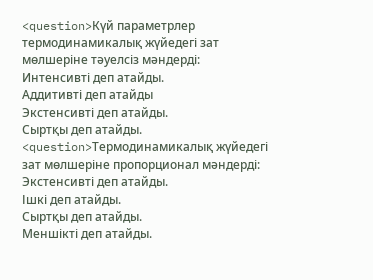<question>Күй параметрлер термодинамикалық жүйедегі зат мөлшеріне тәуелсіз мәндерді:
Интенсивті деп атайды.
Аддитивті деп атайды
Экстенсивті деп атайды.
Сыртқы деп атайды.
<question>Термодинамикалық жүйедегі зат мөлшеріне пропорционал мәндерді:
Экстенсивті деп атайды.
Ішкі деп атайды.
Сыртқы деп атайды.
Меншікті деп атайды.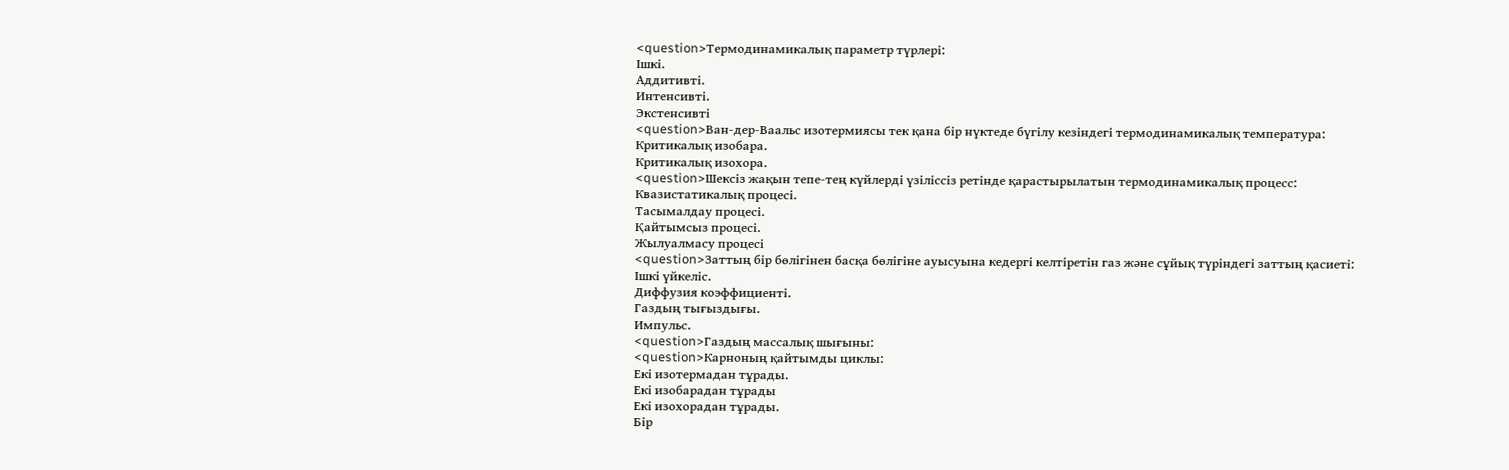<question>Термодинамикалық параметр түрлері:
Ішкі.
Аддитивті.
Интенсивті.
Экстенсивті
<question>Ван-дер-Ваальс изотермиясы тек қана бір нүктеде бүгілу кезіндегі термодинамикалық температура:
Критикалық изобара.
Критикалық изохора.
<question>Шексіз жақын тепе-тең күйлерді үзіліссіз ретінде қарастырылатын термодинамикалық процесс:
Квазистатикалық процесі.
Тасымалдау процесі.
Қайтымсыз процесі.
Жылуалмасу процесі
<question>Заттың бір бөлігінен басқа бөлігіне ауысуына кедергі келтіретін газ және сұйық түріндегі заттың қасиеті:
Ішкі үйкеліс.
Диффузия коэффициенті.
Газдың тығыздығы.
Импульс.
<question>Газдың массалық шығыны:
<question>Карноның қайтымды циклы:
Екі изотермадан тұрады.
Екі изобарадан тұрады
Екі изохорадан тұрады.
Бір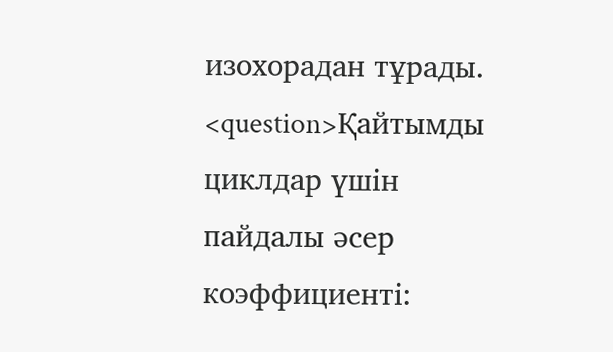изохорадан тұрады.
<question>Қайтымды циклдар үшін пайдалы әсер коэффициенті: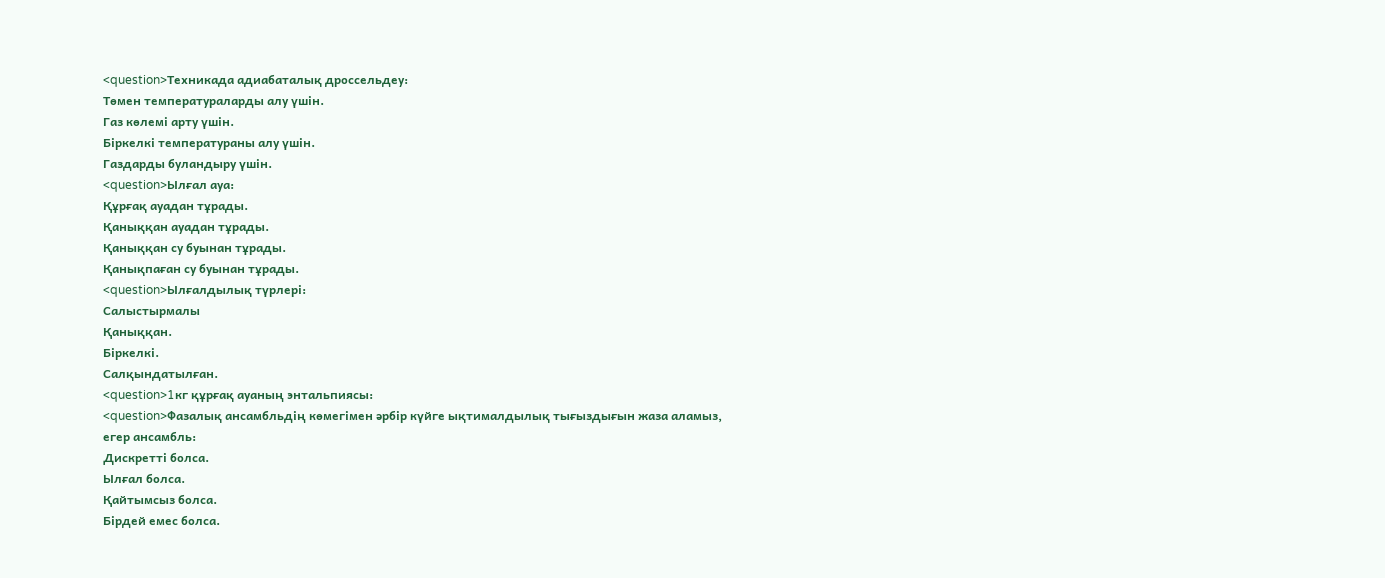<question>Техникада адиабаталық дроссельдеу:
Төмен температураларды алу үшін.
Газ көлемі арту үшін.
Біркелкі температураны алу үшін.
Газдарды буландыру үшін.
<question>Ылғал ауа:
Құрғақ ауадан тұрады.
Қаныққан ауадан тұрады.
Қаныққан су буынан тұрады.
Қанықпаған су буынан тұрады.
<question>Ылғалдылық түрлері:
Салыстырмалы
Қаныққан.
Біркелкі.
Салқындатылған.
<question>1кг құрғақ ауаның энтальпиясы:
<question>Фазалық ансамбльдің көмегімен әрбір күйге ықтималдылық тығыздығын жаза аламыз, егер ансамбль:
Дискретті болса.
Ылғал болса.
Қайтымсыз болса.
Бірдей емес болса.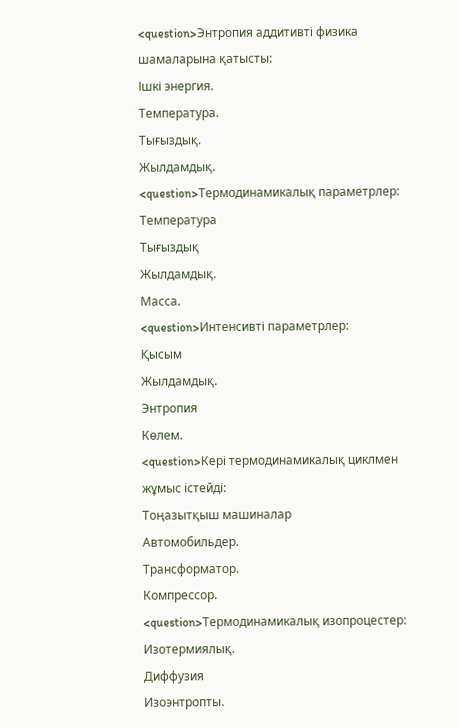<question>Энтропия аддитивті физика шамаларына қатысты:
Ішкі энергия.
Температура.
Тығыздық.
Жылдамдық.
<question>Термодинамикалық параметрлер:
Температура
Тығыздық
Жылдамдық.
Масса.
<question>Интенсивті параметрлер:
Қысым
Жылдамдық.
Энтропия
Көлем.
<question>Кері термодинамикалық циклмен жұмыс істейді:
Тоңазытқыш машиналар
Автомобильдер.
Трансформатор.
Компрессор.
<question>Термодинамикалық изопроцестер:
Изотермиялық.
Диффузия
Изоэнтропты.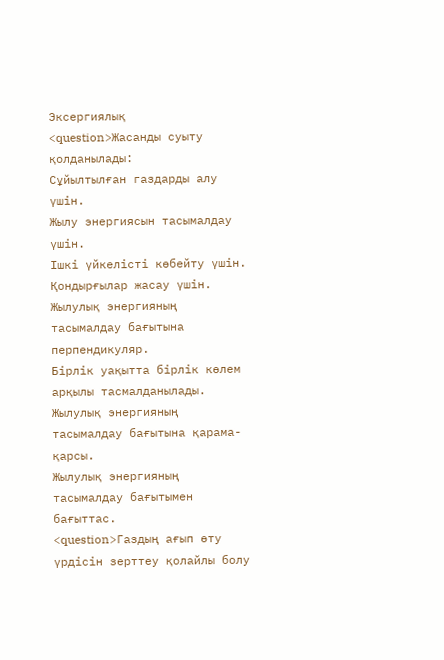Эксергиялық
<question>Жасанды суыту қолданылады:
Сұйылтылған газдарды алу үшін.
Жылу энергиясын тасымалдау үшін.
Ішкі үйкелісті көбейту үшін.
Қондырғылар жасау үшін.
Жылулық энергияның тасымалдау бағытына перпендикуляр.
Бірлік уақытта бірлік көлем арқылы тасмалданылады.
Жылулық энергияның тасымалдау бағытына қарама-қарсы.
Жылулық энергияның тасымалдау бағытымен бағыттас.
<question>Газдың ағып өту үрдісін зерттеу қолайлы болу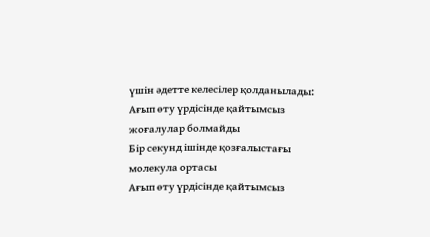үшін әдетте келесілер қолданылады:
Ағып өту үрдісінде қайтымсыз жоғалулар болмайды
Бір секунд ішінде қозғалыстағы молекула ортасы
Ағып өту үрдісінде қайтымсыз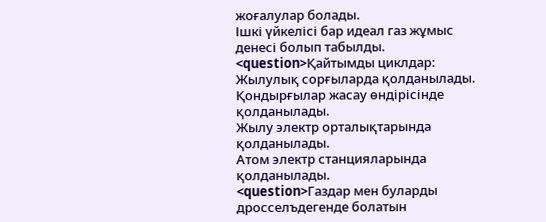жоғалулар болады.
Ішкі үйкелісі бар идеал газ жұмыс денесі болып табылды.
<question>Қайтымды циклдар:
Жылулық сорғыларда қолданылады.
Қондырғылар жасау өндірісінде қолданылады.
Жылу электр орталықтарында қолданылады.
Атом электр станцияларында қолданылады.
<question>Газдар мен буларды дросселъдегенде болатын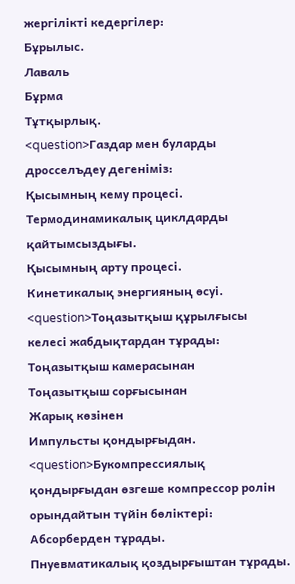жергілікті кедергілер:
Бұрылыс.
Лаваль
Бұрма
Тұтқырлық.
<question>Газдар мен буларды дросселъдеу дегеніміз:
Қысымның кему процесі.
Термодинамикалық циклдарды қайтымсыздығы.
Қысымның арту процесі.
Кинетикалық энергияның өсуі.
<question>Тоңазытқыш құрылғысы келесі жабдықтардан тұрады:
Тоңазытқыш камерасынан
Тоңазытқыш сорғысынан
Жарық көзінен
Импульсты қондырғыдан.
<question>Букомпрессиялық қондырғыдан өзгеше компрессор ролін орындайтын түйін бөліктері:
Абсорберден тұрады.
Пнуевматикалық қоздырғыштан тұрады.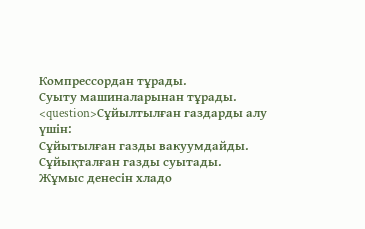Компрессордан тұрады.
Суыту машиналарынан тұрады.
<question>Сұйылтылған газдарды алу үшін:
Сұйытылған газды вакуумдайды.
Сұйықталған газды суытады.
Жұмыс денесін хладо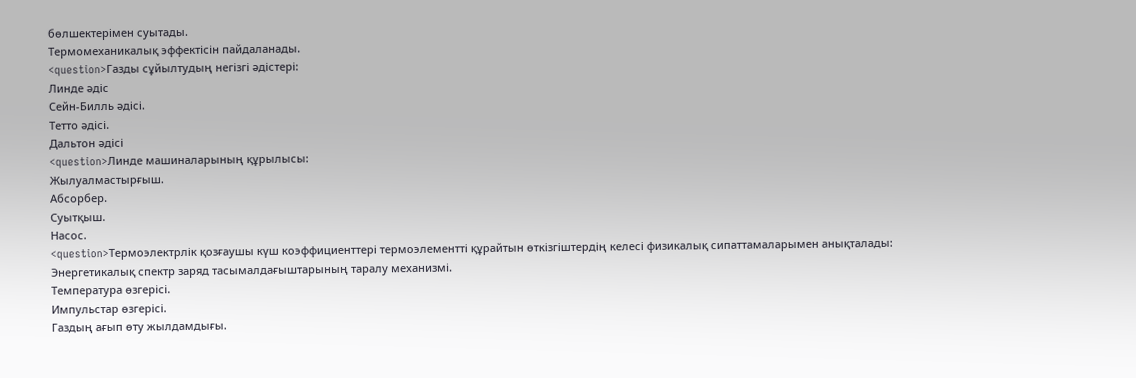бөлшектерімен суытады.
Термомеханикалық эффектісін пайдаланады.
<question>Газды сұйылтудың негізгі әдістері:
Линде әдіс
Сейн-Билль әдісі.
Тетто әдісі.
Дальтон әдісі
<question>Линде машиналарының құрылысы:
Жылуалмастырғыш.
Абсорбер.
Суытқыш.
Насос.
<question>Термоэлектрлік қозғаушы күш коэффициенттері термоэлементті құрайтын өткізгіштердің келесі физикалық сипаттамаларымен анықталады:
Энергетикалық спектр заряд тасымалдағыштарының таралу механизмі.
Температура өзгерісі.
Импульстар өзгерісі.
Газдың ағып өту жылдамдығы.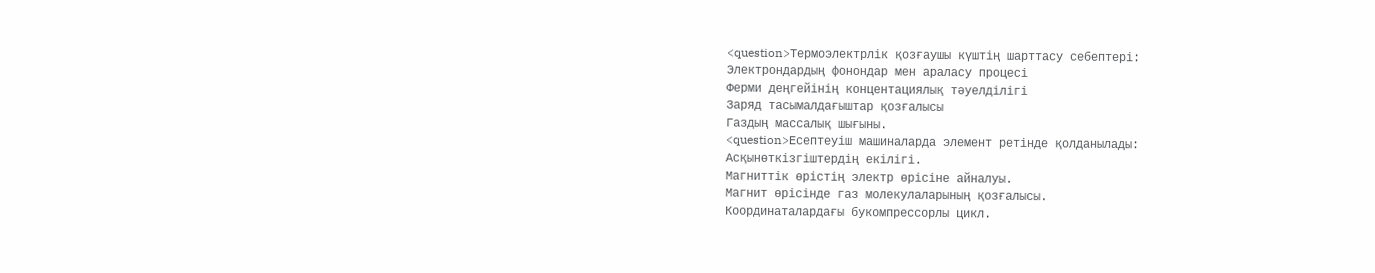<question>Термоэлектрлік қозғаушы күштің шарттасу себептері:
Электрондардың фонондар мен араласу процесі
Ферми деңгейінің концентациялық тәуелділігі
Заряд тасымалдағыштар қозғалысы
Газдың массалық шығыны.
<question>Есептеуіш машиналарда элемент ретінде қолданылады:
Асқынөткізгіштердің екілігі.
Магниттік өрістің электр өрісіне айналуы.
Магнит өрісінде газ молекулаларының қозғалысы.
Координаталардағы букомпрессорлы цикл.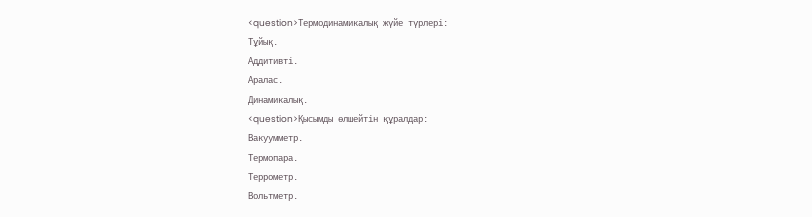<question>Термодинамикалық жүйе түрлері:
Тұйық.
Аддитивті.
Аралас.
Динамикалық.
<question>Қысымды өлшейтін құралдар:
Вакуумметр.
Термопара.
Террометр.
Вольтметр.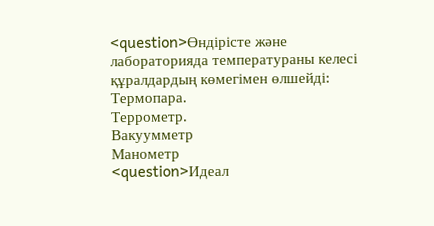<question>Өндірісте және лабораторияда температураны келесі құралдардың көмегімен өлшейді:
Термопара.
Террометр.
Вакуумметр
Манометр
<question>Идеал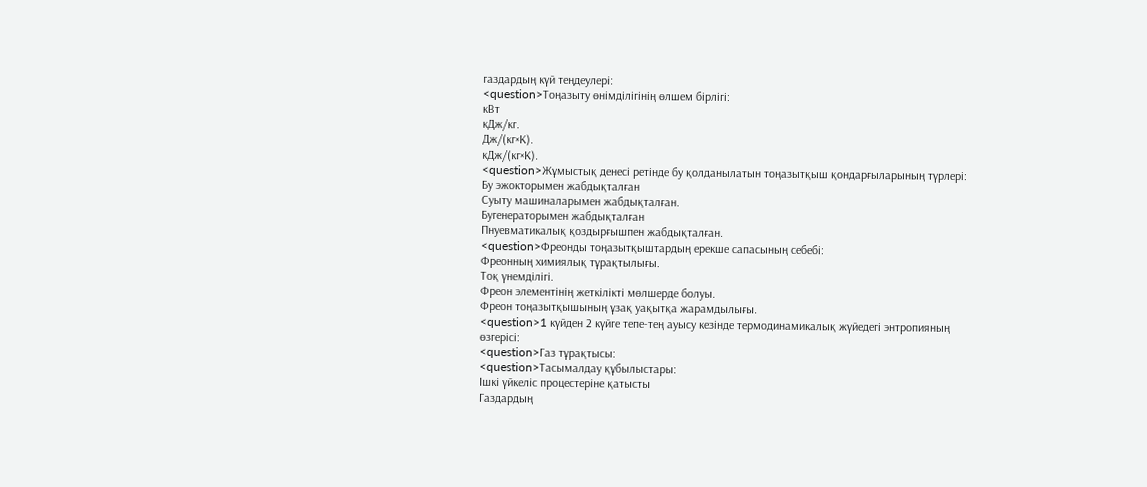газдардың күй теңдеулері:
<question>Тоңазыту өнімділігінің өлшем бірлігі:
кВт
кДж/кг.
Дж/(кг×К).
кДж/(кг×К).
<question>Жұмыстық денесі ретінде бу қолданылатын тоңазытқыш қондарғыларының түрлері:
Бу эжокторымен жабдықталған
Суыту машиналарымен жабдықталған.
Бугенераторымен жабдықталған
Пнуевматикалық қоздырғышпен жабдықталған.
<question>Фреонды тоңазытқыштардың ерекше сапасының себебі:
Фреонның химиялық тұрақтылығы.
Тоқ үнемділігі.
Фреон элементінің жеткілікті мөлшерде болуы.
Фреон тоңазытқышының ұзақ уақытқа жарамдылығы.
<question>1 күйден 2 күйге тепе-тең ауысу кезінде термодинамикалық жүйедегі энтропияның өзгерісі:
<question>Газ тұрақтысы:
<question>Тасымалдау құбылыстары:
Ішкі үйкеліс процестеріне қатысты
Газдардың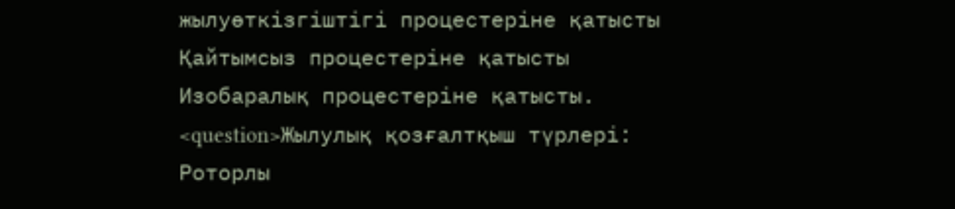жылуөткізгіштігі процестеріне қатысты
Қайтымсыз процестеріне қатысты
Изобаралық процестеріне қатысты.
<question>Жылулық қозғалтқыш түрлері:
Роторлы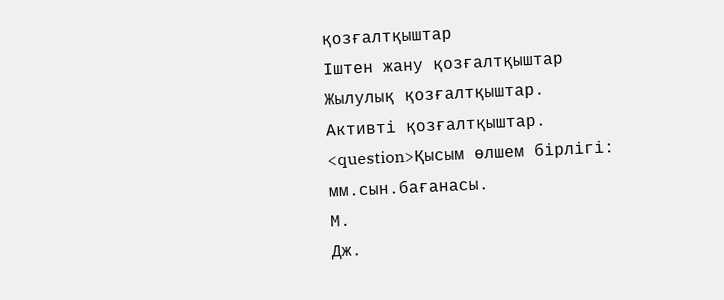қозғалтқыштар
Іштен жану қозғалтқыштар
Жылулық қозғалтқыштар.
Активті қозғалтқыштар.
<question>Қысым өлшем бірлігі:
мм.сын.бағанасы.
М.
Дж.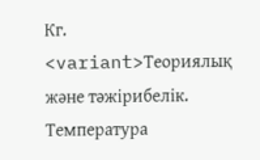Кг.
<variant>Теориялық және тәжірибелік.
Температура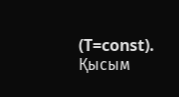(T=const).
Қысым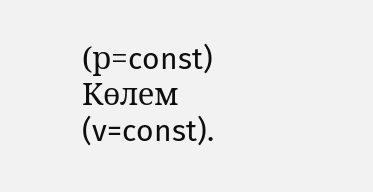(р=const)
Көлем (v=const).